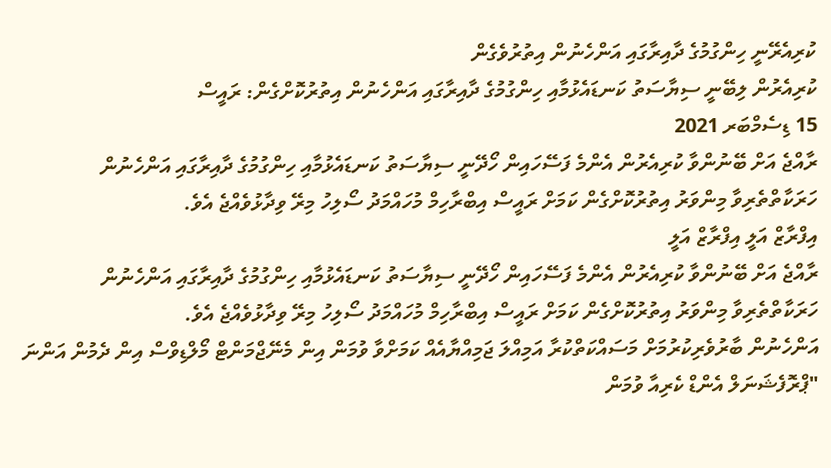ކުރިއެރޭނީ ހިންގުމުގެ ދާއިރާގައި އަންހެނުން އިތުރުވެގެން
ކުރިއެރުން ލިބޭނީ ސިޔާސަތު ކަނޑައެޅުމާއި ހިންގުމުގެ ދާއިރާގައި އަންހެނުން އިތުރުކޮށްގެން: ރައީސް
15 ޑިސެމްބަރ 2021
ރާއްޖެ އަށް ބޭނުންވާ ކުރިއެރުން އެންމެ ފަސޭހައިން ހޯދޭނީ ސިޔާސަތު ކަނޑައެޅުމާއި ހިންގުމުގެ ދާއިރާގައި އަންހެނުން ހަރަކާތްތެރިވާ މިންވަރު އިތުރުކޮށްގެން ކަމަށް ރައީސް އިބްރާހިމް މުހައްމަދު ސޯލިހު މިރޭ ވިދާޅުވެއްޖެ އެވެ.
އިފްރާޒް އަލީ އިފްރާޒް އަލީ
ރާއްޖެ އަށް ބޭނުންވާ ކުރިއެރުން އެންމެ ފަސޭހައިން ހޯދޭނީ ސިޔާސަތު ކަނޑައެޅުމާއި ހިންގުމުގެ ދާއިރާގައި އަންހެނުން ހަރަކާތްތެރިވާ މިންވަރު އިތުރުކޮށްގެން ކަމަށް ރައީސް އިބްރާހިމް މުހައްމަދު ސޯލިހު މިރޭ ވިދާޅުވެއްޖެ އެވެ.
އަންހެނުން ބާރުވެރިކުރުމަށް މަސައްކަތްކުރާ އަމިއްލަ ޖަމިއްޔާއެއް ކަމަށްވާ ވުމަން އިން މެނޭޖްމަންޓް މޯލްޑިވްސް އިން ދެމުން އަންނަ "ޕްރޮފެޝަނަލް އެންޑް ކެރިއާ ވުމަން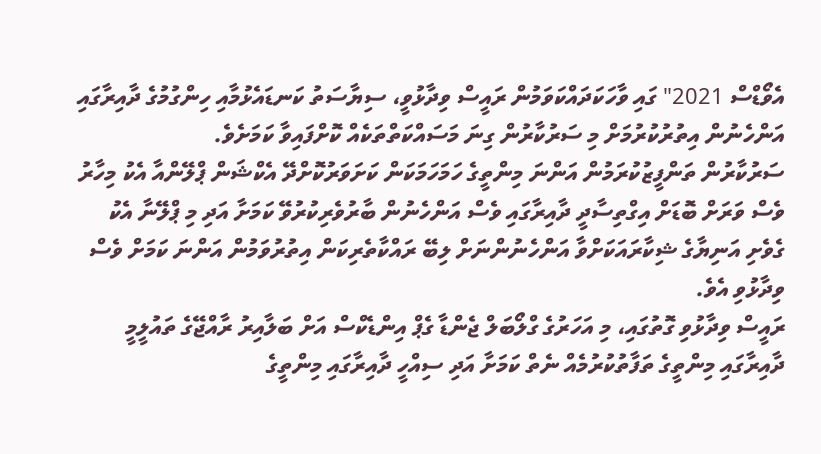އެވޯޑްސް 2021" ގައި ވާހަކަދައްކަވަމުން ރައީސް ވިދާޅުވީ، ސިޔާސަތު ކަނޑައެޅުމާއި ހިންގުމުގެ ދާއިރާގައި އަންހެނުން އިތުރުކުރުމަށް މި ސަރުކާރުން ގިނަ މަސައްކަތްތަކެއް ކޮށްފައިވާ ކަމަށެވެ.
ސަރުކާރުން ތަންފީޒުކުރަމުން އަންނަ މިންތީގެ ހަމަހަމަކަން ކަށަވަރުކޮށްދޭ އެކްޝަން ޕްލޭންއާ އެކު މިހާރު ވެސް ވަރަށް ބޮޑަށް އިގްތިސާދީ ދާއިރާގައި ވެސް އަންހެނުން ބާރުވެރިކުރުވޭ ކަމަށާ އަދި މި ޕްލޭނާ އެކު ގެވެށި އަނިޔާގެ ޝިކާރައަކަށްވާ އަންހެނުންނަށް ލިބޭ ރައްކާތެރިކަން އިތުރުވަމުން އަންނަ ކަމަށް ވެސް ވިދާޅުވި އެވެ.
ރައީސް ވިދާޅުވި ގޮތުގައި، މި އަހަރުގެ ގްލޯބަލް ޖެންޑާ ގެޕް އިންޑެކްސް އަށް ބަލާއިރު ރާއްޖޭގެ ތައުލީމީ ދާއިރާގައި މިންތީގެ ތަފާތުކުރުމެއް ނެތް ކަމަށާ އަދި ސިއްހީ ދާއިރާގައި މިންތީގެ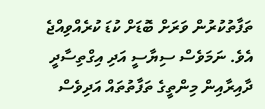ތަފާތުކުރުން ވަރަށް ބޮޑަށް ކުޑަ ކުރެއްވިއްޖެ އެވެ. ނަމަވެސް ސިޔާސީ އަދި އިގްތިސާދީ ދާއިރާއިން މިންތީގެ ތަފާތުތައް އަދިވެސް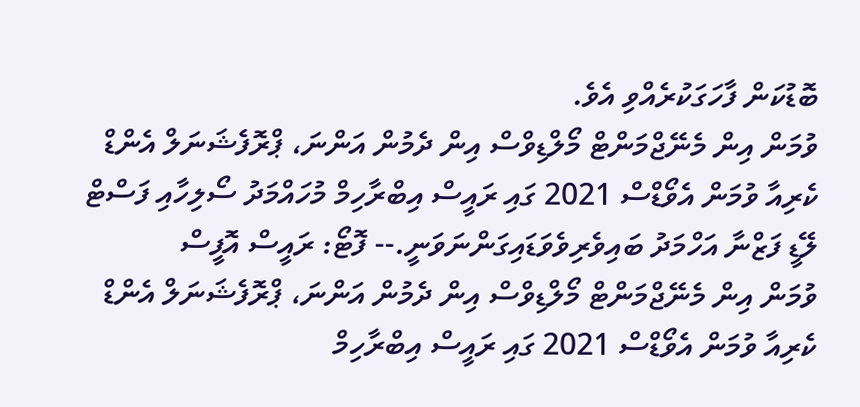ބޮޑުކަން ފާހަގަކުރެއްވި އެވެ.
ވުމަން އިން މެނޭޖްމަންޓް މޯލްޑިވްސް އިން ދެމުން އަންނަ، ޕްރޮފެޝަނަލް އެންޑް ކެރިއާ ވުމަން އެވޯޑްސް 2021 ގައި ރައީސް އިބްރާހިމް މުހައްމަދު ސޯލިހާއި ފަސްޓް ލޭޑީ ފަޒްނާ އަހްމަދު ބައިވެރިވެވަޑައިގަންނަވަނީ.-- ފޮޓޯ: ރައީސް އޮފީސް
ވުމަން އިން މެނޭޖްމަންޓް މޯލްޑިވްސް އިން ދެމުން އަންނަ، ޕްރޮފެޝަނަލް އެންޑް ކެރިއާ ވުމަން އެވޯޑްސް 2021 ގައި ރައީސް އިބްރާހިމް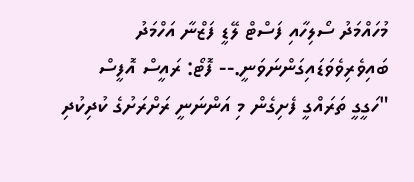މުހައްމަދު ސޯލިހާއި ފަސްޓް ލޭޑީ ފަޒްނާ އަހްމަދު ބައިވެރިވެވަޑައިގަންނަވަނީ.-- ފޮޓޯ: ރައީސް އޮފީސް
"ހަގީގީ ތަރައްގީ ފެށިގެން މި އަންނަނީ ރަށްރަށުގެ ކުދިކުދި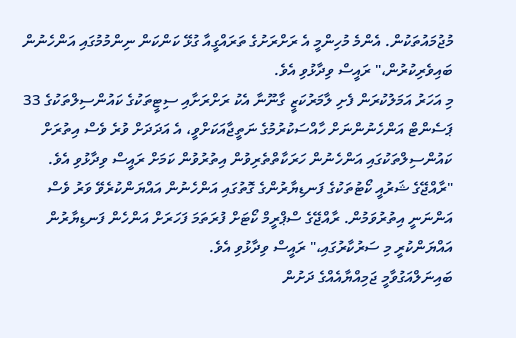މުޖުމައުތަކުން. އެންމެ މުހިންމީ އެ ރަށްރަށުގެ ތަރައްގީއާ ގުޅޭ ކަންކަން ނިންމުމުގައި އަންހެނުން ބައިވެރިކުރުން،" ރައީސް ވިދާޅުވި އެވެ.
މި އަހަރު އަމަލުކުރަން ފެށި ލާމަރުކަޒީ ގާނޫނާ އެކު ރަށްރަށާއި ސިޓީތަކުގެ ކައުންސިލްތަކުގެ 33 ޕަސެންޓް އަންހެނުންނަށް ހާއްސަކުރުމުގެ ނަތީޖާއަކަށްވީ، އެ އަދަދަށް ވުރެ ވެސް އިތުރަށް ކައުންސިލްތަކުގައި އަންހެނުން ހަރަކާތްތެރިވުން އިތުރުވުން ކަމަށް ރައީސް ވިދާޅުވި އެވެ.
"ރާއްޖޭގެ ޝަރުއީ ކޯޓުތަކުގެ ފަނޑިޔާރުންގެ ގޮތުގައި އަންހެނުން އައްޔަންކުރެވޭ ވަރު ވެސް އަންނަނީ އިތުރުވަމުން. ރާއްޖޭގެ ސްޕްރީމް ކޯޓަށް ފުރަތަމަ ފަހަރަށް އަންހެން ފަނޑިޔާރުން އައްޔަންކުރީ މި ސަރުކާރުގައި،" ރައީސް ވިދާޅުވި އެވެ.
ބައިނަލްއަގުވާމީ ޖަމިއްޔާއެއްގެ ދަށުން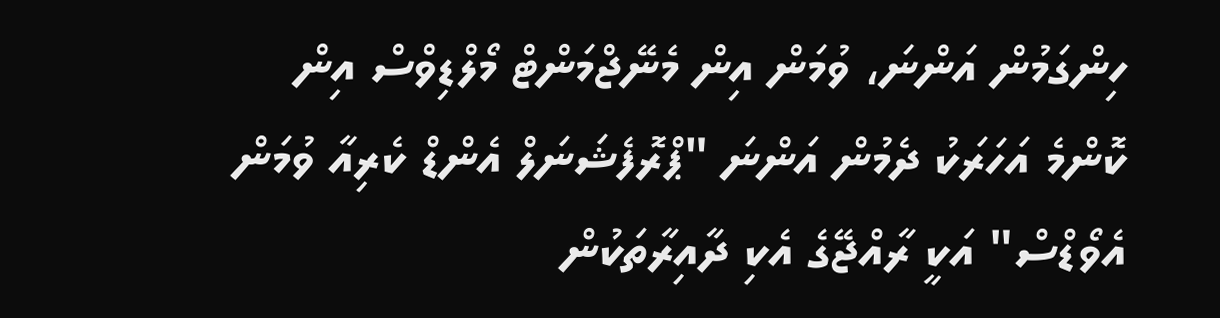ހިންގަމުން އަންނަ، ވުމަން އިން މެނޭޖްމަންޓް މޯލްޑިވްސް އިން ކޮންމެ އަހަރަކު ދެމުން އަންނަ "ޕްރޮފެޝަނަލް އެންޑް ކެރިއާ ވުމަން އެވޯޑްސް" އަކީ ރާއްޖޭގެ އެކި ދާއިރާތަކުން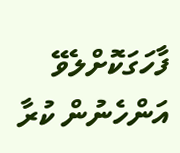ފާހަގަކޮށްލެވޭ އަންހެނުން ކުރާ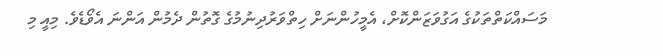މަސައްކަތްތަކުގެ އަގުވަޒަންކޮށް، އެމީހުންނަށް ހިތްވަރުދިނުމުގެ ގޮތުން ދެމުން އަންނަ އެވޯޑެވެ. މިއީ މި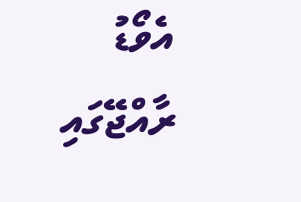އެވޯޑު ރާއްޖޭގައި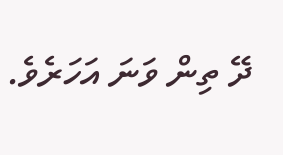ދޭ ތިން ވަނަ އަހަރެވެ.